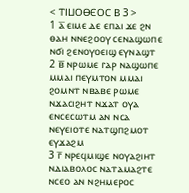< ⲦⲒⳘⲞⲐⲈⲞⲤ Ⲃ 3 >
1 ⲁ̅ ⲉⲓⲙⲉ ⲇⲉ ⲉⲡⲁⲓ ϫⲉ ϩⲛ ⲑⲁⲏ ⲛⲛⲉϩⲟⲟⲩ ⲥⲉⲛⲁϣⲱⲡⲉ ⲛϭⲓ ϩⲉⲛⲟⲩⲟⲉⲓϣ ⲉⲩⲛⲁϣⲧ
2 ⲃ̅ ⲛⲣⲱⲙⲉ ⲅⲁⲣ ⲛⲁϣⲱⲡⲉ ⲙⲙⲁⲓ ⲡⲉⲩⲙⲧⲟⲛ ⲙⲙⲁⲓ ϩⲟⲙⲛⲧ ⲛⲃⲁⲃⲉ ⲣⲱⲙⲉ ⲛϫⲁⲥⲓϩⲏⲧ ⲛϫⲁⲧ ⲟⲩⲁ ⲉⲛⲥⲉⲥⲱⲧⲙ ⲁⲛ ⲛⲥⲁ ⲛⲉⲩⲉⲓⲟⲧⲉ ⲛⲁⲧϣⲡϩⲙⲟⲧ ⲉⲩϫⲁϩⲙ
3 ⲅ̅ ⲛⲣⲉϥⲙⲓϣⲉ ⲛⲟⲩⲁϩⲓⲏⲧ ⲛⲇⲓⲁⲃⲟⲗⲟⲥ ⲛⲁⲧⲁⲙⲁϩⲧⲉ ⲛⲥⲉⲟ ⲁⲛ ⲛϩⲏⲙⲉⲣⲟⲥ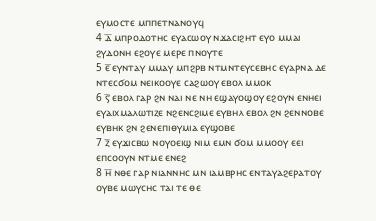ⲉⲩⲙⲟⲥⲧⲉ ⲙⲡⲡⲉⲧⲛⲁⲛⲟⲩϥ
4 ⲇ̅ ⲙⲡⲣⲟⲇⲟⲧⲏⲥ ⲉⲩⲁⲥⲱⲟⲩ ⲛϫⲁⲥⲓϩⲏⲧ ⲉⲩⲟ ⲙⲙⲁⲓ ϩⲩⲇⲟⲛⲏ ⲉϩⲟⲩⲉ ⲙⲉⲣⲉ ⲡⲛⲟⲩⲧⲉ
5 ⲉ̅ ⲉⲩⲛⲧⲁⲩ ⲙⲙⲁⲩ ⲙⲡϩⲣⲃ ⲛⲧⲙⲛⲧⲉⲩⲥⲉⲃⲏⲥ ⲉⲩⲁⲣⲛⲁ ⲇⲉ ⲛⲧⲉⲥϭⲟⲙ ⲛⲉⲓⲕⲟⲟⲩⲉ ⲥⲁϩⲱⲟⲩ ⲉⲃⲟⲗ ⲙⲙⲟⲕ
6 ⲋ̅ ⲉⲃⲟⲗ ⲅⲁⲣ ϩⲛ ⲛⲁⲓ ⲛⲉ ⲛⲏ ⲉϣⲁⲩⲟϣⲟⲩ ⲉϩⲟⲩⲛ ⲉⲛⲏⲉⲓ ⲉⲩⲁⲓⲭⲙⲁⲗⲱⲧⲓⲍⲉ ⲛϩⲉⲛⲥϩⲓⲙⲉ ⲉⲩⲃⲏⲗ ⲉⲃⲟⲗ ϩⲛ ϩⲉⲛⲛⲟⲃⲉ ⲉⲩⲃⲏⲕ ϩⲛ ϩⲉⲛⲉⲡⲓⲑⲩⲙⲓⲁ ⲉⲩϣⲟⲃⲉ
7 ⲍ̅ ⲉⲩϫⲓⲥⲃⲱ ⲛⲟⲩⲟⲉⲓϣ ⲛⲓⲙ ⲉⲙⲛ ϭⲟⲙ ⲙⲙⲟⲟⲩ ⲉⲉⲓ ⲉⲡⲥⲟⲟⲩⲛ ⲛⲧⲙⲉ ⲉⲛⲉϩ
8 ⲏ̅ ⲛⲑⲉ ⲅⲁⲣ ⲛⲓⲁⲛⲛⲏⲥ ⲙⲛ ⲓⲁⲙⲃⲣⲏⲥ ⲉⲛⲧⲁⲩⲁϩⲉⲣⲁⲧⲟⲩ ⲟⲩⲃⲉ ⲙⲱⲩⲥⲏⲥ ⲧⲁⲓ ⲧⲉ ⲑⲉ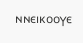ⲛⲛⲉⲓⲕⲟⲟⲩⲉ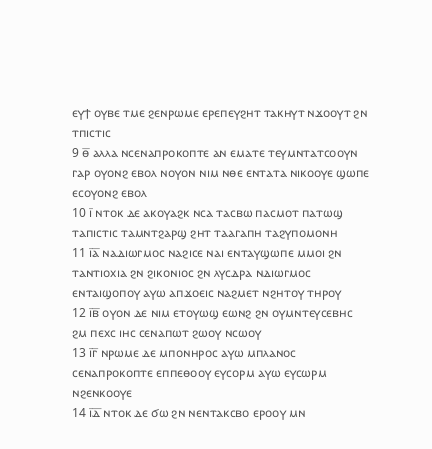ⲉⲩϯ ⲟⲩⲃⲉ ⲧⲙⲉ ϩⲉⲛⲣⲱⲙⲉ ⲉⲣⲉⲡⲉⲩϩⲏⲧ ⲧⲁⲕⲏⲩⲧ ⲛϫⲟⲟⲩⲧ ϩⲛ ⲧⲡⲓⲥⲧⲓⲥ
9 ⲑ̅ ⲁⲗⲗⲁ ⲛⲥⲉⲛⲁⲡⲣⲟⲕⲟⲡⲧⲉ ⲁⲛ ⲉⲙⲁⲧⲉ ⲧⲉⲩⲙⲛⲧⲁⲧⲥⲟⲟⲩⲛ ⲅⲁⲣ ⲟⲩⲟⲛϩ ⲉⲃⲟⲗ ⲛⲟⲩⲟⲛ ⲛⲓⲙ ⲛⲑⲉ ⲉⲛⲧⲁⲧⲁ ⲛⲓⲕⲟⲟⲩⲉ ϣⲱⲡⲉ ⲉⲥⲟⲩⲟⲛϩ ⲉⲃⲟⲗ
10 ⲓ̅ ⲛⲧⲟⲕ ⲇⲉ ⲁⲕⲟⲩⲁϩⲕ ⲛⲥⲁ ⲧⲁⲥⲃⲱ ⲡⲁⲥⲙⲟⲧ ⲡⲁⲧⲱϣ ⲧⲁⲡⲓⲥⲧⲓⲥ ⲧⲁⲙⲛⲧϩⲁⲣϣ ϩⲏⲧ ⲧⲁⲁⲅⲁⲡⲏ ⲧⲁϩⲩⲡⲟⲙⲟⲛⲏ
11 ⲓ̅ⲁ̅ ⲛⲁⲇⲓⲱⲅⲙⲟⲥ ⲛⲁϩⲓⲥⲉ ⲛⲁⲓ ⲉⲛⲧⲁⲩϣⲱⲡⲉ ⲙⲙⲟⲓ ϩⲛ ⲧⲁⲛⲧⲓⲟⲭⲓⲁ ϩⲛ ϩⲓⲕⲟⲛⲓⲟⲥ ϩⲛ ⲗⲩⲥⲇⲣⲁ ⲛⲇⲓⲱⲅⲙⲟⲥ ⲉⲛⲧⲁⲓϣⲟⲡⲟⲩ ⲁⲩⲱ ⲁⲡϫⲟⲉⲓⲥ ⲛⲁϩⲙⲉⲧ ⲛϩⲏⲧⲟⲩ ⲧⲏⲣⲟⲩ
12 ⲓ̅ⲃ̅ ⲟⲩⲟⲛ ⲇⲉ ⲛⲓⲙ ⲉⲧⲟⲩⲱϣ ⲉⲱⲛϩ ϩⲛ ⲟⲩⲙⲛⲧⲉⲩⲥⲉⲃⲏⲥ ϩⲙ ⲡⲉⲭⲥ ⲓⲏⲥ ⲥⲉⲛⲁⲡⲱⲧ ϩⲱⲟⲩ ⲛⲥⲱⲟⲩ
13 ⲓ̅ⲅ̅ ⲛⲣⲱⲙⲉ ⲇⲉ ⲙⲡⲟⲛⲏⲣⲟⲥ ⲁⲩⲱ ⲙⲡⲗⲁⲛⲟⲥ ⲥⲉⲛⲁⲡⲣⲟⲕⲟⲡⲧⲉ ⲉⲡⲡⲉⲑⲟⲟⲩ ⲉⲩⲥⲟⲣⲙ ⲁⲩⲱ ⲉⲩⲥⲱⲣⲙ ⲛϩⲉⲛⲕⲟⲟⲩⲉ
14 ⲓ̅ⲇ̅ ⲛⲧⲟⲕ ⲇⲉ ϭⲱ ϩⲛ ⲛⲉⲛⲧⲁⲕⲥⲃⲟ ⲉⲣⲟⲟⲩ ⲙⲛ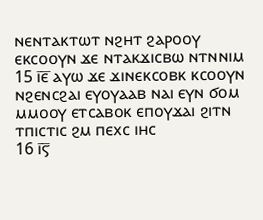ⲛⲉⲛⲧⲁⲕⲧⲱⲧ ⲛϩⲏⲧ ϩⲁⲣⲟⲟⲩ ⲉⲕⲥⲟⲟⲩⲛ ϫⲉ ⲛⲧⲁⲕϫⲓⲥⲃⲱ ⲛⲧⲛⲛⲓⲙ
15 ⲓ̅ⲉ̅ ⲁⲩⲱ ϫⲉ ϫⲓⲛⲉⲕⲥⲟⲃⲕ ⲕⲥⲟⲟⲩⲛ ⲛϩⲉⲛⲥϩⲁⲓ ⲉⲩⲟⲩⲁⲁⲃ ⲛⲁⲓ ⲉⲩⲛ ϭⲟⲙ ⲙⲙⲟⲟⲩ ⲉⲧⲥⲁⲃⲟⲕ ⲉⲡⲟⲩϫⲁⲓ ϩⲓⲧⲛ ⲧⲡⲓⲥⲧⲓⲥ ϩⲙ ⲡⲉⲭⲥ ⲓⲏⲥ
16 ⲓ̅ⲋ̅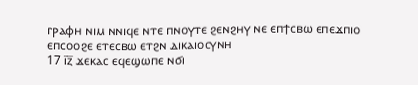ⲅⲣⲁⲫⲏ ⲛⲓⲙ ⲛⲛⲓϥⲉ ⲛⲧⲉ ⲡⲛⲟⲩⲧⲉ ϩⲉⲛϩⲏⲩ ⲛⲉ ⲉⲡϯⲥⲃⲱ ⲉⲡⲉϫⲡⲓⲟ ⲉⲡⲥⲟⲟϩⲉ ⲉⲧⲉⲥⲃⲱ ⲉⲧϩⲛ ⲇⲓⲕⲁⲓⲟⲥⲩⲛⲏ
17 ⲓ̅ⲍ̅ ϫⲉⲕⲁⲥ ⲉϥⲉϣⲱⲡⲉ ⲛϭⲓ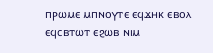ⲡⲣⲱⲙⲉ ⲙⲡⲛⲟⲩⲧⲉ ⲉϥϫⲏⲕ ⲉⲃⲟⲗ ⲉϥⲥⲃⲧⲱⲧ ⲉϩⲱⲃ ⲛⲓⲙ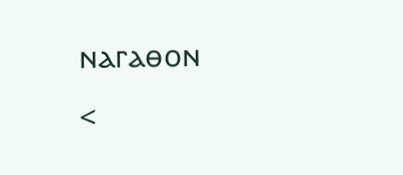ⲛⲁⲅⲁⲑⲟⲛ
<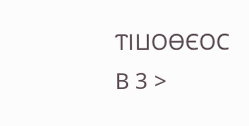ⲦⲒⳘⲞⲐⲈⲞⲤ Ⲃ 3 >